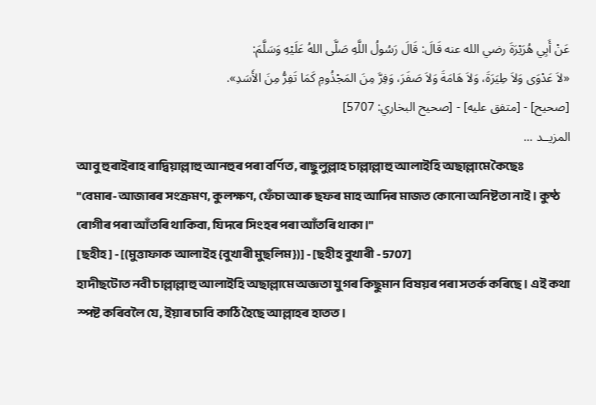عَنْ أَبِي هُرَيْرَةَ رضي الله عنه قَالَ: قَالَ رَسُولُ اللَّهِ صَلَّى اللهُ عَلَيْهِ وَسَلَّمَ:
«لاَ عَدْوَى وَلاَ طِيَرَةَ، وَلاَ هَامَةَ وَلاَ صَفَرَ، وَفِرَّ مِنَ المَجْذُومِ كَمَا تَفِرُّ مِنَ الأَسَدِ».
[صحيح] - [متفق عليه] - [صحيح البخاري: 5707]
المزيــد ...
আবু হুৰাইৰাহ ৰাদ্বিয়াল্লাহু আনহুৰ পৰা বৰ্ণিত, ৰাছুলুল্লাহ চাল্লাল্লাহু আলাইহি অছাল্লামে কৈছেঃ
"বেমাৰ-আজাৰৰ সংক্ৰমণ, কুলক্ষণ, ফেঁচা আৰু ছফৰ মাহ আদিৰ মাজত কোনো অনিষ্টতা নাই। কুষ্ঠ ৰোগীৰ পৰা আঁতৰি থাকিবা, যিদৰে সিংহৰ পৰা আঁতৰি থাকা।"
[ছহীহ] - [(মুত্তাফাক আলাইহ {বুখাৰী মুছলিম})] - [ছহীহ বুখাৰী - 5707]
হাদীছটোত নবী চাল্লাল্লাহু আলাইহি অছাল্লামে অজ্ঞতা যুগৰ কিছুমান বিষয়ৰ পৰা সতৰ্ক কৰিছে। এই কথা স্পষ্ট কৰিবলৈ যে, ইয়াৰ চাবি কাঠি হৈছে আল্লাহৰ হাতত।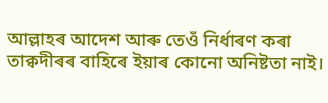আল্লাহৰ আদেশ আৰু তেওঁ নিৰ্ধাৰণ কৰা তাক্বদীৰৰ বাহিৰে ইয়াৰ কোনো অনিষ্টতা নাই।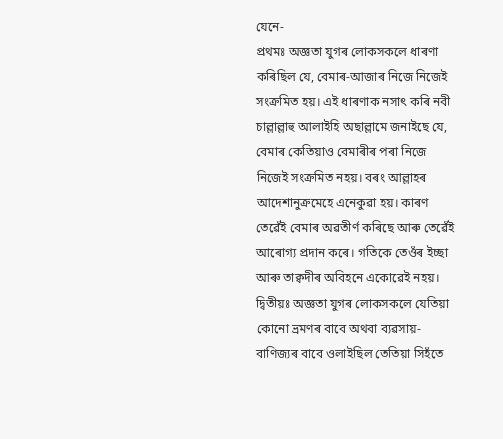যেনে-
প্ৰথমঃ অজ্ঞতা যুগৰ লোকসকলে ধাৰণা কৰিছিল যে, বেমাৰ-আজাৰ নিজে নিজেই সংক্ৰমিত হয়। এই ধাৰণাক নসাৎ কৰি নবী চাল্লাল্লাহু আলাইহি অছাল্লামে জনাইছে যে, বেমাৰ কেতিয়াও বেমাৰীৰ পৰা নিজে নিজেই সংক্ৰমিত নহয়। বৰং আল্লাহৰ আদেশানুক্ৰমেহে এনেকুৱা হয়। কাৰণ তেৱেঁই বেমাৰ অৱতীৰ্ণ কৰিছে আৰু তেৱেঁই আৰোগ্য প্ৰদান কৰে। গতিকে তেওঁৰ ইচ্ছা আৰু তাক্বদীৰ অবিহনে একোৱেই নহয়।
দ্বিতীয়ঃ অজ্ঞতা যুগৰ লোকসকলে যেতিয়া কোনো ভ্ৰমণৰ বাবে অথবা ব্যৱসায়-বাণিজ্যৰ বাবে ওলাইছিল তেতিয়া সিহঁতে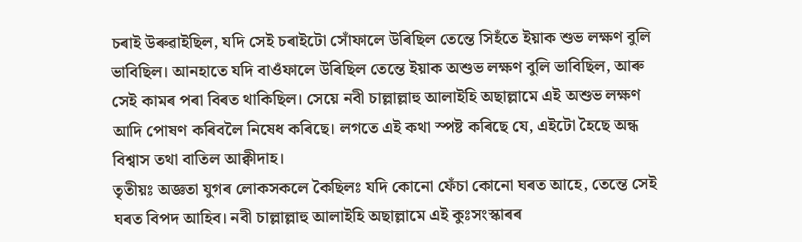চৰাই উৰুৱাইছিল, যদি সেই চৰাইটো সোঁফালে উৰিছিল তেন্তে সিহঁতে ইয়াক শুভ লক্ষণ বুলি ভাবিছিল। আনহাতে যদি বাওঁফালে উৰিছিল তেন্তে ইয়াক অশুভ লক্ষণ বুলি ভাবিছিল, আৰু সেই কামৰ পৰা বিৰত থাকিছিল। সেয়ে নবী চাল্লাল্লাহু আলাইহি অছাল্লামে এই অশুভ লক্ষণ আদি পোষণ কৰিবলৈ নিষেধ কৰিছে। লগতে এই কথা স্পষ্ট কৰিছে যে, এইটো হৈছে অন্ধ বিশ্বাস তথা বাতিল আক্বীদাহ।
তৃতীয়ঃ অজ্ঞতা যুগৰ লোকসকলে কৈছিলঃ যদি কোনো ফেঁচা কোনো ঘৰত আহে, তেন্তে সেই ঘৰত বিপদ আহিব। নবী চাল্লাল্লাহু আলাইহি অছাল্লামে এই কুঃসংস্কাৰৰ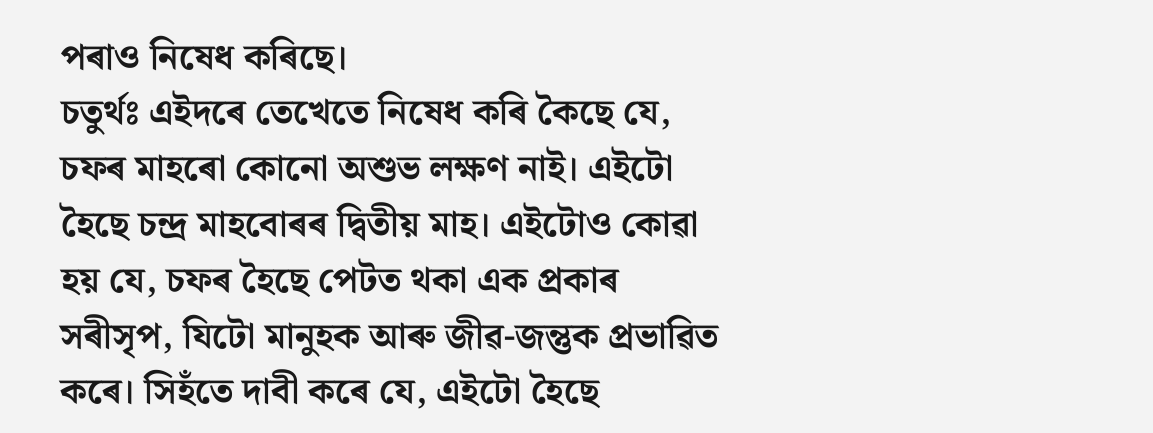পৰাও নিষেধ কৰিছে।
চতুৰ্থঃ এইদৰে তেখেতে নিষেধ কৰি কৈছে যে, চফৰ মাহৰো কোনো অশুভ লক্ষণ নাই। এইটো হৈছে চন্দ্ৰ মাহবোৰৰ দ্বিতীয় মাহ। এইটোও কোৱা হয় যে, চফৰ হৈছে পেটত থকা এক প্ৰকাৰ সৰীসৃপ, যিটো মানুহক আৰু জীৱ-জন্তুক প্ৰভাৱিত কৰে। সিহঁতে দাবী কৰে যে, এইটো হৈছে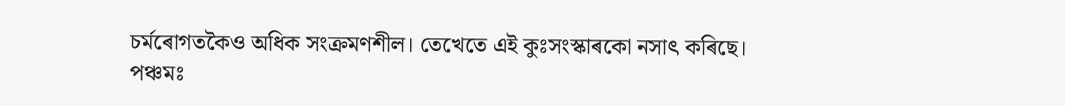চৰ্মৰোগতকৈও অধিক সংক্ৰমণশীল। তেখেতে এই কুঃসংস্কাৰকো নসাৎ কৰিছে।
পঞ্চমঃ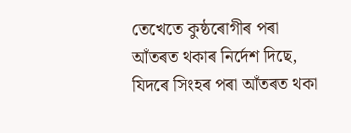তেখেতে কুষ্ঠৰোগীৰ পৰা আঁতৰত থকাৰ নিৰ্দেশ দিছে, যিদৰে সিংহৰ পৰা আঁতৰত থকা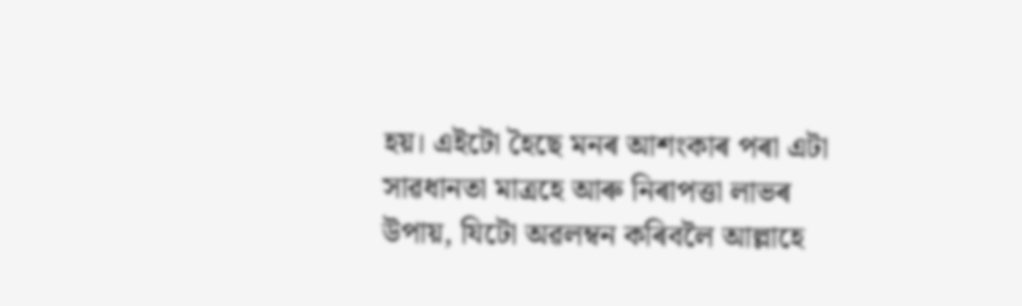হয়। এইটো হৈছে মনৰ আশংকাৰ পৰা এটা সাৱধানতা মাত্ৰহে আৰু নিৰাপত্তা লাভৰ উপায়, যিটো অৱলম্বন কৰিবলৈ আল্লাহে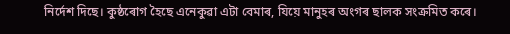নিৰ্দেশ দিছে। কুষ্ঠৰোগ হৈছে এনেকুৱা এটা বেমাৰ, যিয়ে মানুহৰ অংগৰ ছালক সংক্ৰমিত কৰে।